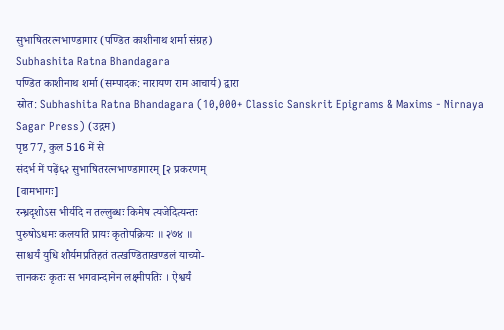सुभाषितरत्नभाण्डागार (पण्डित काशीनाथ शर्मा संग्रह)
Subhashita Ratna Bhandagara
पण्डित काशीनाथ शर्मा (सम्पादक: नारायण राम आचार्य) द्वारा
स्रोत: Subhashita Ratna Bhandagara (10,000+ Classic Sanskrit Epigrams & Maxims - Nirnaya Sagar Press) (उद्गम)
पृष्ठ 77, कुल 516 में से
संदर्भ में पढ़ें६२ सुभाषितरत्नभाण्डागारम् [२ प्रकरणम्
[वामभागः]
रन्ध्रदृशोऽस भीर्यदि न तल्लुब्धः किमेष त्यजेदित्यन्तः
पुरुषोऽधमः कलयति प्रायः कृतोपक्रियः ॥ २७४ ॥
साश्चर्यं युधि शौर्यमप्रतिहतं तत्खण्डिताखण्डलं याच्यो-
त्तानकरः कृतः स भगवान्दानेन लक्ष्मीपतिः । ऐश्वर्यं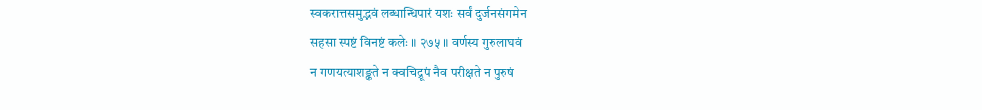स्वकरात्तसमुद्भवं लब्धान्धिपारं यशः सर्वं दुर्जनसंगमेन
सहसा स्पष्टं विनष्टं कलेः ॥ २७५ ॥ वर्णस्य गुरुलाघवं
न गणयत्याशङ्कते न क्वचिद्रूपं नैव परीक्षते न पुरुषं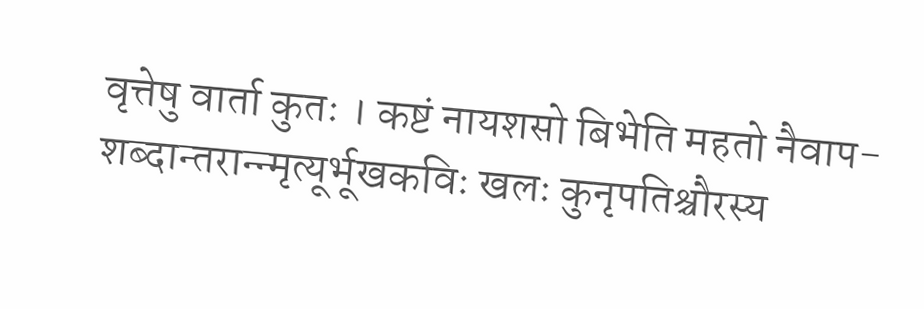वृत्तेषु वार्ता कुतः । कष्टं नायशसो बिभेति महतो नैवाप-
शब्दान्तरान्न्मृत्यूर्भूखकविः खलः कुनृपतिश्चौरस्य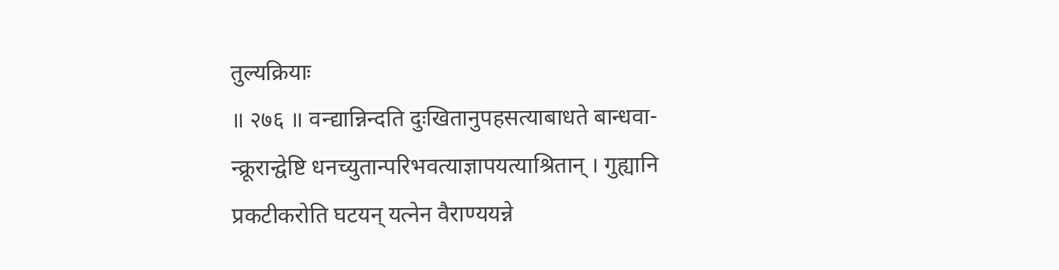तुल्यक्रियाः
॥ २७६ ॥ वन्द्यान्निन्दति दुःखितानुपहसत्याबाधते बान्धवा-
न्क्रूरान्द्वेष्टि धनच्युतान्परिभवत्याज्ञापयत्याश्रितान् । गुह्यानि
प्रकटीकरोति घटयन् यत्नेन वैराण्ययन्ने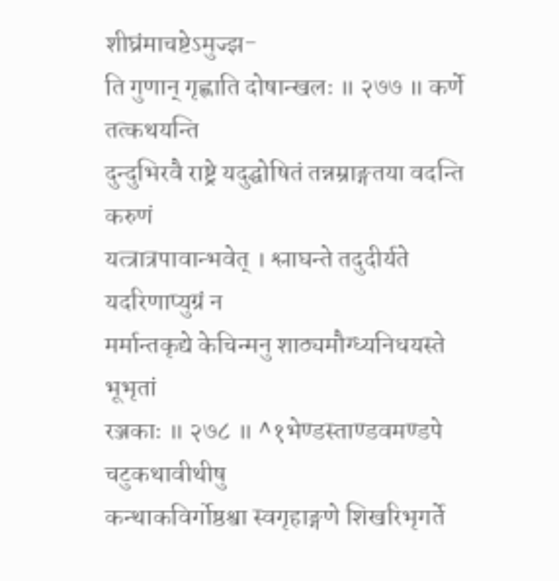शीघ्रंमाचष्टेऽमुज्झ-
ति गुणान् गृह्णाति दोषान्खलः ॥ २७७ ॥ कर्णे तत्कथयन्ति
दुन्दुभिरवै राष्ट्रे यदुद्घोषितं तन्नम्राङ्गतया वदन्ति करुणं
यत्त्रात्रपावान्भवेत् । श्लाघन्ते तदुदीर्यते यदरिणाप्युग्रं न
मर्मान्तकृद्ये केचिन्मनु शाठ्यमौग्ध्यनिधयस्ते भूभृतां
रञ्जकाः ॥ २७८ ॥ ^१भेण्डस्ताण्डवमण्डपे चटुकथावीथीषु
कन्थाकविर्गोष्ठश्वा स्वगृहाङ्गणे शिखरिभृगर्ते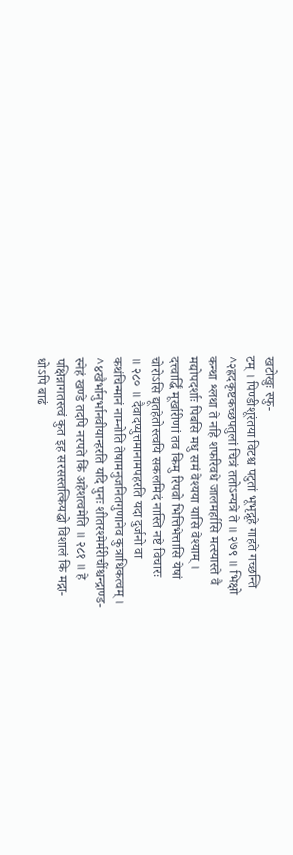खटोखुः स्फु-
टम् । पिण्डीशूरंतया विटश्च पटुतां भूभृद्गृहे गाहते गच्छन्ति
^२ह्रदकृष्टकच्छपतुलां चित्रं ततोऽन्यत्रे ते ॥ २७९ ॥ भिक्षो
कन्था श्लथा ते नहि शफरिवधे जालमर्हासि मत्स्यास्ते वै
मद्योपदर्शाः पिबसि मधु समं वेश्यया यासि वेश्याम् ।
दत्त्वार्द्धिं मूर्खारीणां तव किमु रिपवो भित्तिभेत्तासि येषां
चोरोऽसि द्यूतहेतोस्त्वयि सकलमिदं नास्ति नष्टे विचारः
॥ २८० ॥ दैवादप्युत्तमानामपहरति यदा दुर्जनो वा
कथंचिन्मानं नाम्नोति तेषामनुजनितगुणानेव कुत्राधिकत्वम् ।
^४खैर्भानुर्भानवीयान्हरति यदि पुनः शीतरश्मेर्मरीचींश्चन्द्राण्ड-
स्नेहं खण्डे तदपि नरपते किं अहेशत्वमेति ॥ २८१ ॥ हे
पक्षिन्नागतस्त्वं कुत इह सरसस्तत्कियद्धो विशालं कि मद्गा-
धोऽपि बाढं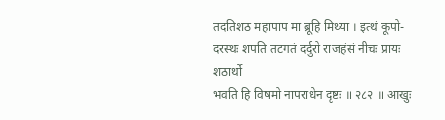तदतिशठ महापाप मा ब्रूहि मिथ्या । इत्थं कूपो-
दरस्थः शपति तटगतं दर्दुरो राजहंसं नीचः प्रायः शठार्थो
भवति हि विषमो नापराधेन दृष्टः ॥ २८२ ॥ आखुः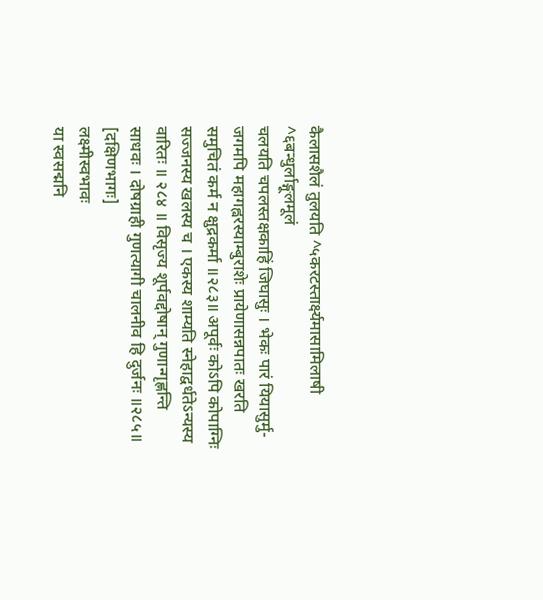कैलासशैलं तुलयति ^५करटस्तार्क्ष्यमासामिलाषी ^६बन्धुर्लाङ्गूलमूलं
चलयति चपलस्तक्षकाहिं जिघासुः । भेकः पारं यियासुर्मु-
जगमपि महागह्वरस्याम्बुराशेः प्रायेणासन्नपातः खरति
समुचितं कर्म न क्षुद्रकर्मा ॥२८३॥ अपूर्वः कोऽपि कोपाग्निः
सज्जनस्य खलस्य च । एकस्य शाम्यति स्नेहाद्वर्धतेऽन्यस्य
वारितः ॥ २८४ ॥ विसृज्य शूर्पवद्दोषान् गुणान्गृह्णन्ति
साधवः । दोषग्राही गुणत्यागी चालनीव हि दुर्जनः ॥२८५॥
[दक्षिणभागः]
लक्ष्मीस्वभावः
या स्वसद्मनि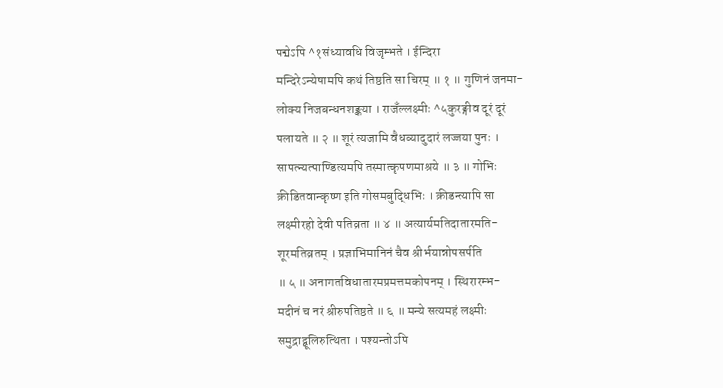पद्मेऽपि ^१संध्यावधि विजृम्भते । ईन्दिरा
मन्दिरेऽन्येषामपि कथं तिष्ठति सा चिरम् ॥ १ ॥ गुणिनं जनमा-
लोक्य निजबन्धनशङ्कया । राजँल्लक्ष्मीः ^५कुरङ्गीव दूरं दूरं
पलायते ॥ २ ॥ शूरं त्यजामि वैधव्यादुदारं लज्जया पुनः ।
सापत्न्यत्पाण्डित्यमपि तस्मात्कृपणमाश्रये ॥ ३ ॥ गोभिः
क्रीडितवान्कृष्ण इति गोसमबुद्धिभिः । क्रीडन्त्यापि सा
लक्ष्मीरहो देवी पतिव्रता ॥ ४ ॥ अत्यार्यमतिदातारमति-
शूरमतिव्रतम् । प्रज्ञाभिमानिनं चैव श्रीर्भयान्नोपसर्पति
॥ ५ ॥ अनागतविधातारमप्रमत्तमकोपनम् । स्थिरारम्भ-
मदीनं च नरं श्रीरुपतिष्ठते ॥ ६ ॥ मन्ये सत्यमहं लक्ष्मीः
समुद्राद्बूलिरुत्थिता । पश्यन्तोऽपि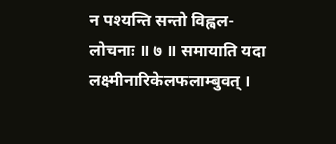न पश्यन्ति सन्तो विह्वल-
लोचनाः ॥ ७ ॥ समायाति यदा लक्ष्मीनारिकेलफलाम्बुवत् ।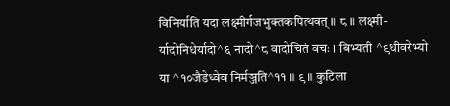विनिर्याति यदा लक्ष्मीर्गजभुक्तकपित्थवत् ॥ ८ ॥ लक्ष्मी-
र्यादोनिधेर्यादो^६ नादो^८ वादोचितं वचः । बिभ्यती ^९धीवरेभ्यो
या ^१०जैडेध्वेव निर्मञ्जति^११ ॥ ९ ॥ कुटिला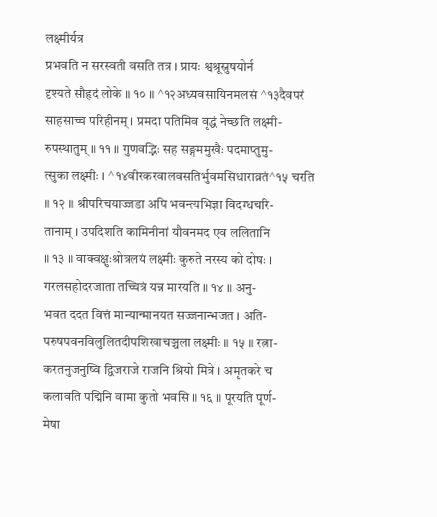लक्ष्मीर्यत्र
प्रभवति न सरस्वती वसति तत्र । प्रायः श्वश्रूस्नुषयोर्न
दृश्यते सौहृदं लोके ॥ १० ॥ ^१२अध्यवसायिनमलसं ^१३दैवपरं
साहसाच्च परिहीनम् । प्रमदा पतिमिव वृद्धं नेच्छति लक्ष्मी-
रुपस्थातुम् ॥ ११ ॥ गुणवद्भिः सह सङ्गममुखैः पदमाप्तुमु-
त्सुका लक्ष्मीः । ^१४वीरकरवालवसतिर्भुवमसिधाराव्रतं^१५ चरति
॥ १२ ॥ श्रीपरिचयाज्जडा अपि भवन्त्यभिज्ञा विदग्धचरि-
तानाम् । उपदिशति कामिनीनां यौवनमद एव ललितानि
॥ १३ ॥ वाक्वक्षुःश्रोत्रलयं लक्ष्मीः कुरुते नरस्य को दोषः ।
गरलसहोदरजाता तच्चित्रं यन्न मारयति ॥ १४ ॥ अनु-
भवत ददत वित्तं मान्यान्मानयत सज्जनान्भजत । अति-
परुषपवनविलुलितदीपशिखाचञ्चला लक्ष्मीः ॥ १५ ॥ रत्ना-
करतनुजनुष्वि द्विजराजे राजनि श्रियो मित्रे । अमृतकरे च
कलावति पद्मिनि वामा कुतो भवसि ॥ १६ ॥ पूरयति पूर्ण-
मेषा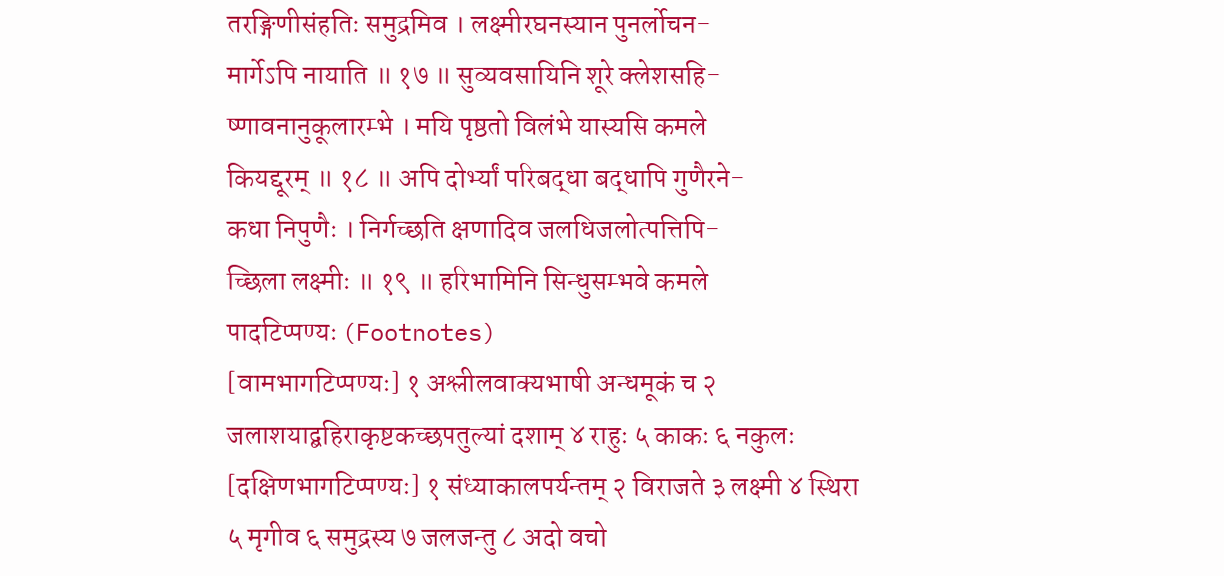तरङ्गिणीसंहतिः समुद्रमिव । लक्ष्मीरघनस्यान पुनर्लोचन-
मार्गेऽपि नायाति ॥ १७ ॥ सुव्यवसायिनि शूरे क्लेशसहि-
ष्णावनानुकूलारम्भे । मयि पृष्ठतो विलंभे यास्यसि कमले
कियद्दूरम् ॥ १८ ॥ अपि दोर्भ्यां परिबद्धा बद्धापि गुणैरने-
कधा निपुणैः । निर्गच्छति क्षणादिव जलधिजलोत्पत्तिपि-
च्छिला लक्ष्मीः ॥ १९ ॥ हरिभामिनि सिन्धुसम्भवे कमले
पादटिप्पण्यः (Footnotes)
[वामभागटिप्पण्यः] १ अश्लीलवाक्यभाषी अन्धमूकं च २ जलाशयाद्बहिराकृष्टकच्छपतुल्यां दशाम् ४ राहुः ५ काकः ६ नकुलः
[दक्षिणभागटिप्पण्यः] १ संध्याकालपर्यन्तम् २ विराजते ३ लक्ष्मी ४ स्थिरा ५ मृगीव ६ समुद्रस्य ७ जलजन्तु ८ अदो वचो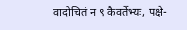वादोचितं न ९ कैवर्तेभ्यः, पक्षे-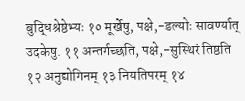बुद्धिश्रेष्ठेभ्यः १० मूर्खेषु, पक्षे,-डल्योः सावर्ण्यात् उदकेषु. ११ अन्तर्गच्छति, पक्षे,-सुस्थिरं तिष्ठति १२ अनुद्योगिनम् १३ नियतिपरम् १४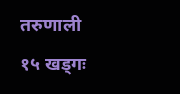तरुणाली १५ खड्गः